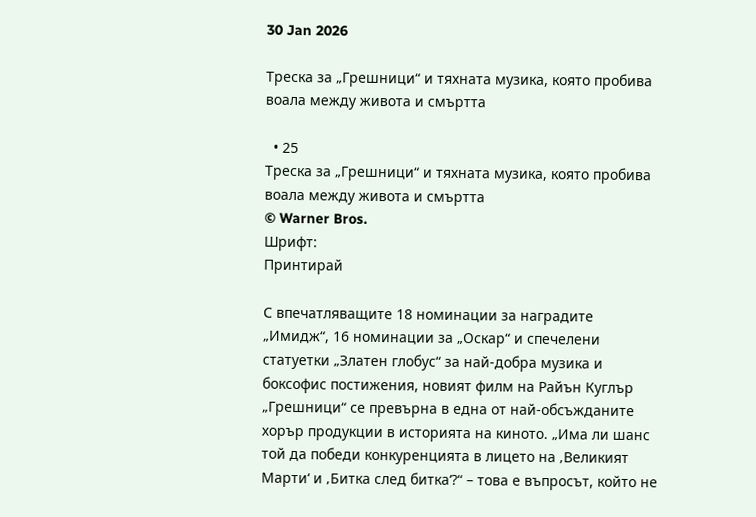30 Jan 2026

Треска за „Грешници“ и тяхната музика, която пробива воала между живота и смъртта

  • 25
Треска за „Грешници“ и тяхната музика, която пробива воала между живота и смъртта
© Warner Bros.
Шрифт:
Принтирай

С впечатляващите 18 номинации за наградите „Имидж“, 16 номинации за „Оскар“ и спечелени статуетки „Златен глобус“ за най-добра музика и боксофис постижения, новият филм на Райън Куглър „Грешници“ се превърна в една от най-обсъжданите хорър продукции в историята на киното. „Има ли шанс той да победи конкуренцията в лицето на ‚Великият Марти‘ и ‚Битка след битка‘?“ – това е въпросът, който не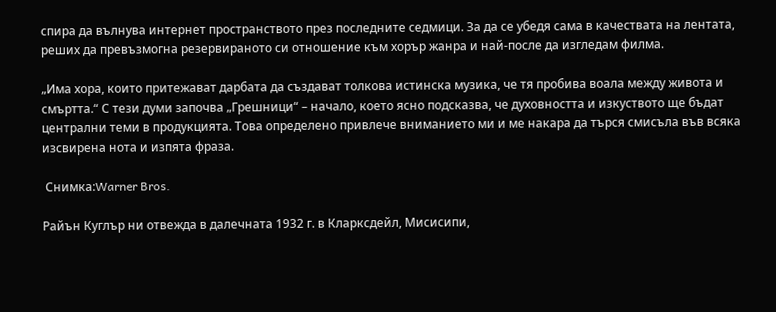спира да вълнува интернет пространството през последните седмици. За да се убедя сама в качествата на лентата, реших да превъзмогна резервираното си отношение към хорър жанра и най-после да изгледам филма.

„Има хора, които притежават дарбата да създават толкова истинска музика, че тя пробива воала между живота и смъртта.“ С тези думи започва „Грешници“ – начало, което ясно подсказва, че духовността и изкуството ще бъдат централни теми в продукцията. Това определено привлече вниманието ми и ме накара да търся смисъла във всяка изсвирена нота и изпята фраза.

 Снимка:Warner Bros.

Райън Куглър ни отвежда в далечната 1932 г. в Кларксдейл, Мисисипи,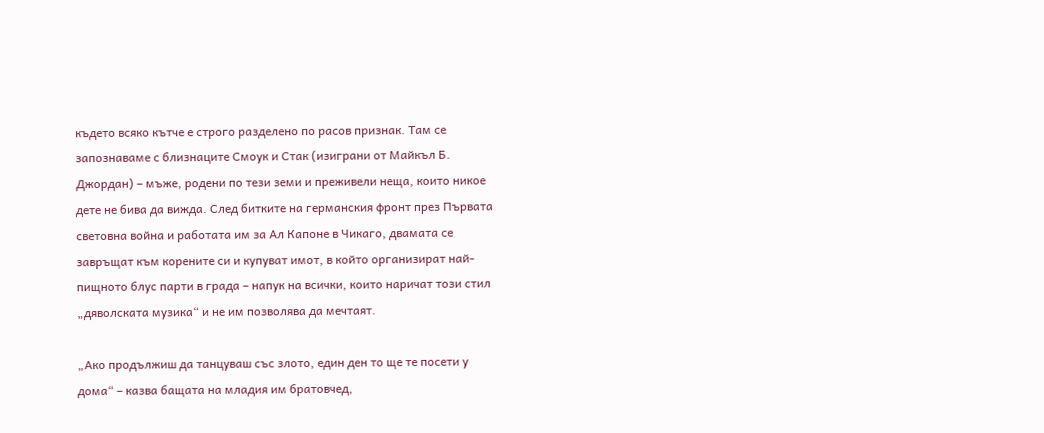където всяко кътче е строго разделено по расов признак. Там се запознаваме с близнаците Смоук и Стак (изиграни от Майкъл Б. Джордан) – мъже, родени по тези земи и преживели неща, които никое дете не бива да вижда. След битките на германския фронт през Първата световна война и работата им за Ал Капоне в Чикаго, двамата се завръщат към корените си и купуват имот, в който организират най-пищното блус парти в града – напук на всички, които наричат този стил „дяволската музика“ и не им позволява да мечтаят.

„Ако продължиш да танцуваш със злото, един ден то ще те посети у дома“ – казва бащата на младия им братовчед,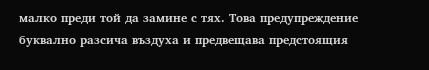малко преди той да замине с тях. Това предупреждение буквално разсича въздуха и предвещава предстоящия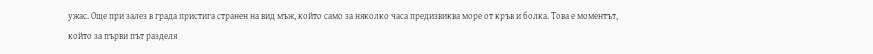ужас. Още при залез в града пристига странен на вид мъж, който само за няколко часа предизвиква море от кръв и болка. Това е моментът, който за първи път разделя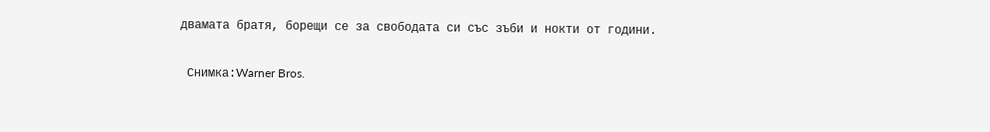двамата братя, борещи се за свободата си със зъби и нокти от години.

 Снимка:Warner Bros.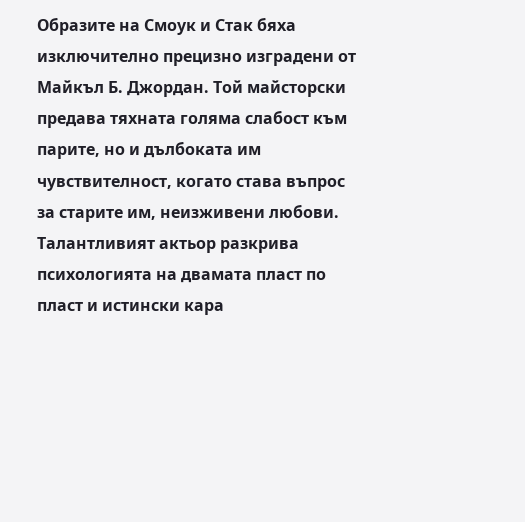Образите на Смоук и Стак бяха изключително прецизно изградени от Майкъл Б. Джордан. Той майсторски предава тяхната голяма слабост към парите, но и дълбоката им чувствителност, когато става въпрос за старите им, неизживени любови. Талантливият актьор разкрива психологията на двамата пласт по пласт и истински кара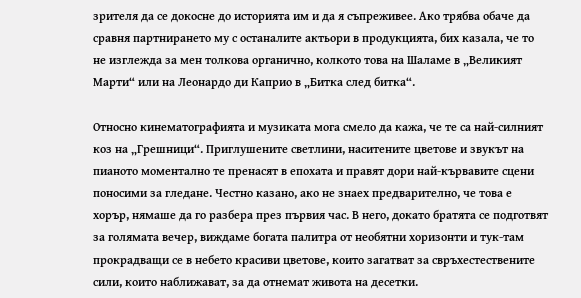зрителя да се докосне до историята им и да я съпреживее. Ако трябва обаче да сравня партнирането му с останалите актьори в продукцията, бих казала, че то не изглежда за мен толкова органично, колкото това на Шаламе в „Великият Марти“ или на Леонардо ди Каприо в „Битка след битка“.

Относно кинематографията и музиката мога смело да кажа, че те са най-силният коз на „Грешници“. Приглушените светлини, наситените цветове и звукът на пианото моментално те пренасят в епохата и правят дори най-кървавите сцени поносими за гледане. Честно казано, ако не знаех предварително, че това е хорър, нямаше да го разбера през първия час. В него, докато братята се подготвят за голямата вечер, виждаме богата палитра от необятни хоризонти и тук-там прокрадващи се в небето красиви цветове, които загатват за свръхестествените сили, които наближават, за да отнемат живота на десетки.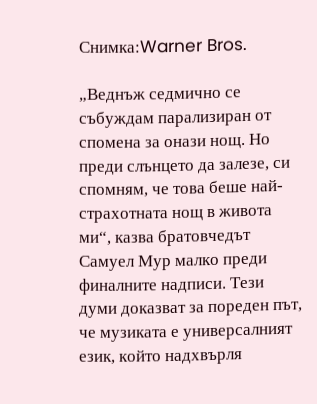Снимка:Warner Bros.

„Веднъж седмично се събуждам парализиран от спомена за онази нощ. Но преди слънцето да залезе, си спомням, че това беше най-страхотната нощ в живота ми“, казва братовчедът Самуел Мур малко преди финалните надписи. Тези думи доказват за пореден път, че музиката е универсалният език, който надхвърля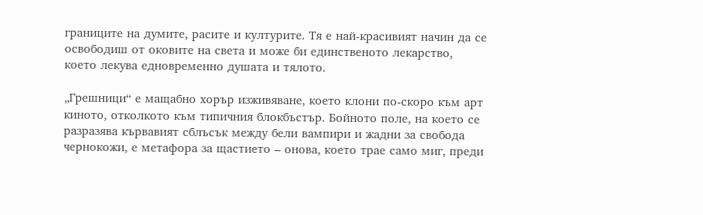границите на думите, расите и културите. Тя е най-красивият начин да се освободиш от оковите на света и може би единственото лекарство, което лекува едновременно душата и тялото.

„Грешници“ е мащабно хорър изживяване, което клони по-скоро към арт киното, отколкото към типичния блокбъстър. Бойното поле, на което се разразява кървавият сблъсък между бели вампири и жадни за свобода чернокожи, е метафора за щастието – онова, което трае само миг, преди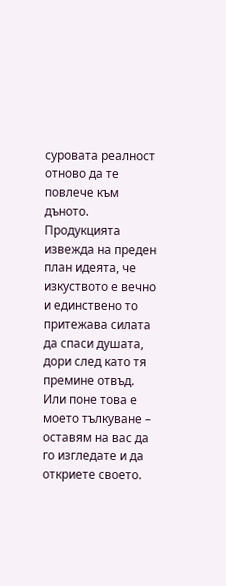суровата реалност отново да те повлече към дъното. Продукцията извежда на преден план идеята, че изкуството е вечно и единствено то притежава силата да спаси душата, дори след като тя премине отвъд. Или поне това е моето тълкуване – оставям на вас да го изгледате и да откриете своето.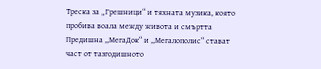Треска за „Грешници“ и тяхната музика, която пробива воала между живота и смъртта
Предишна ,,МегаДок“ и ,,Мегалополис“ стават част от тазгодишното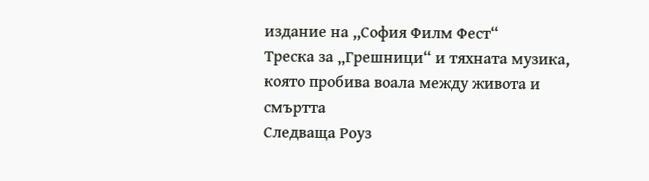издание на ,,София Филм Фест“
Треска за „Грешници“ и тяхната музика, която пробива воала между живота и смъртта
Следваща Роуз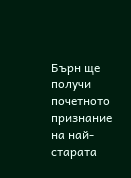Бърн ще получи почетното признание на най-старата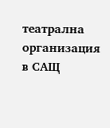театрална организация в САЩ